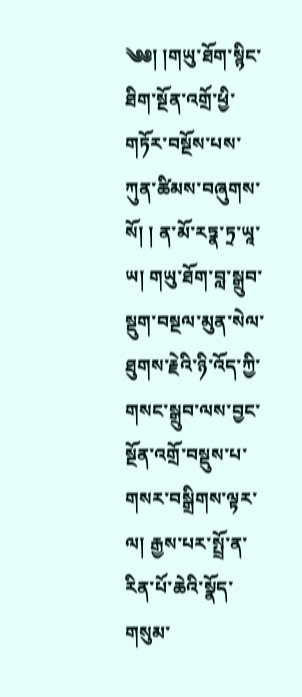༄༅། །གཡུ་ཐོག་སྙིང་ཐིག་སྔོན་འགྲོ་ཕྱི་གཏོར་བསྔོས་པས་ཀུན་ཚིམས་བཞུགས་སོ། ། ན་མོ་རཏྣ་ཏྲ་ཡཱ་ཡ། གཡུ་ཐོག་བླ་སྒྲུབ་སྡུག་བསྔལ་མུན་སེལ་ཐུགས་རྗེའི་ཉི་འོད་ཀྱི་གསང་སྒྲུབ་ལས་བྱང་སྔོན་འགྲོ་བསྡུས་པ་གསར་བསྒྲིགས་ལྟར་ལ། རྒྱས་པར་སྤྲོ་ན་རིན་པོ་ཆེའི་སྣོད་གསུམ་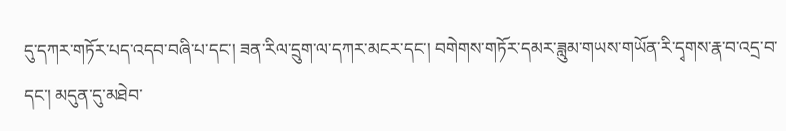དུ་དཀར་གཏོར་པད་འདབ་བཞི་པ་དང་། ཟན་རིལ་དྲུག་ལ་དཀར་མངར་དང་། བགེགས་གཏོར་དམར་ཟླུམ་གཡས་གཡོན་རི་དྭགས་རྣ་བ་འདྲ་བ་དང་། མདུན་དུ་མཐེབ་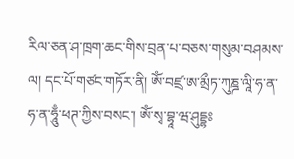རིལ་ཅན་ཤ་ཁྲག་ཆང་གིས་བྲན་པ་བཅས་གསུམ་བཤམས་ལ། དང་པོ་གཙང་གཏོར་ནི། ཨོཾ་བཛྲ་ཨ་མྲྀཏ་ཀུཎྜ་ལཱི་ཧ་ན་ཧ་ན་ཧཱུྃ་ཕཊ་ཀྱིས་བསང་། ཨོཾ་སྭ་བྷཱ་ཝ་ཤུདྡྷཿ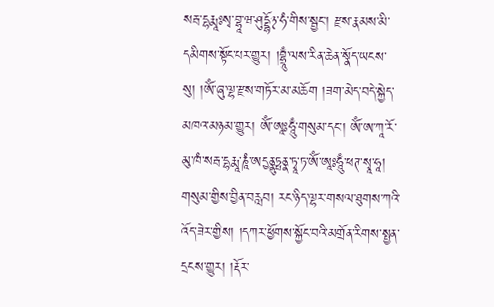སརྦ་དྷརྨཱཿསྭ་བྷཱ་ཝ་ཤུདྡྷོ྅་ཧཾ་གིས་སྦྱང་། རྫས་རྣམས་མི་དམིགས་སྟོང་པར་གྱུར། །བྷྲཱུྃ་ལས་རིན་ཆེན་སྣོད་ཡངས་སུ། །ཨོཾ་ཞུ་ལྷ་རྫས་གཏོར་མ་མཆོག །ཟག་མེད་བདེ་སྐྱེད་མཁའ་མཉམ་གྱུར། ཨོཾ་ཨཱཿཧཱུྃ་གསུམ་དང་། ཨོཾ་ཨ་ཀཱ་རོ་མུ་ཁཾ་སརྦ་དྷརྨཱ་ཎཱཾ་ཨདྱནྣུཏྤནྣ་ཏྭཱ་ཏ་ཨོཾ་ཨཱཿཧཱུྃ་ཕཊ་སྭཱ་ཧཱ། གསུམ་གྱིས་བྱིན་བརླབ། རང་ཉིད་ལྷར་གསལ་ཐུགས་ཀའི་འོད་ཟེར་གྱིས། །དཀར་ཕྱོགས་སྐྱོང་བའི་མགྲོན་རིགས་སྤྱན་དྲངས་གྱུར། །རྡོར་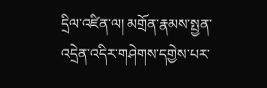དྲིལ་འཛིན་ལ། མགྲོན་རྣམས་སྤྱན་འདྲེན་འདིར་གཤེགས་དགྱེས་པར་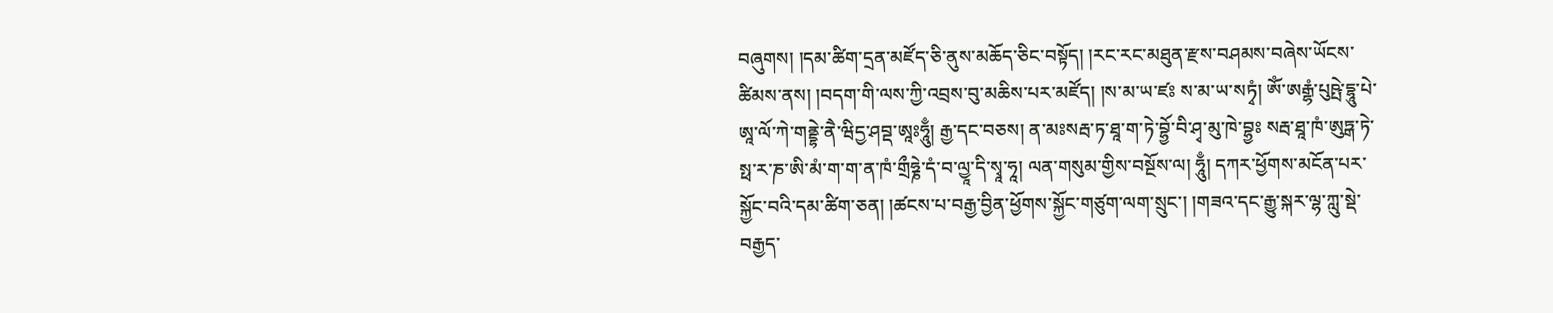བཞུགས། །དམ་ཚིག་དྲན་མཛོད་ཅི་ནུས་མཆོད་ཅིང་བསྟོད། །རང་རང་མཐུན་རྫས་བཤམས་བཞེས་ཡོངས་ཚིམས་ནས། །བདག་གི་ལས་ཀྱི་འབྲས་བུ་མཆིས་པར་མཛོད། །ས་མ་ཡ་ཛཿ ས་མ་ཡ་སཏྭཾ། ཨོཾ་ཨརྒྷཾ་པུཥྤེ་དྷཱུ་པེ་ཨཱ་ལོ་ཀེ་གནྡྷེ་ནཻ་ཝིདྱ་ཤབྡ་ཨཱཿཧཱུྃ། རྒྱ་དང་བཅས། ན་མཿསརྦ་ཏ་ཐཱ་ག་ཏེ་བྷྱོ་བི་ཤྭ་མུ་ཁེ་བྷྱཿ སརྦ་ཐཱ་ཁཾ་ཨུཏྒ་ཏེ་སྥ་ར་ཎ་ཨི་མཾ་ག་ག་ན་ཁཾ་གྲྀཧྞེ་དཾ་བ་ལྱཱ་དི་སྭཱ་ཧཱ། ལན་གསུམ་གྱིས་བསྔོས་ལ། ཧཱུྃ། དཀར་ཕྱོགས་མངོན་པར་སྐྱོང་བའི་དམ་ཚིག་ཅན། །ཚངས་པ་བརྒྱ་བྱིན་ཕྱོགས་སྐྱོང་གཙུག་ལག་སྲུང་། །གཟའ་དང་རྒྱུ་སྐར་ལྷ་ཀླུ་སྡེ་བརྒྱད་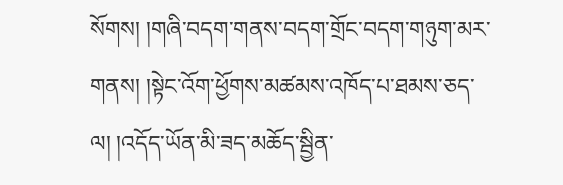སོགས། །གཞི་བདག་གནས་བདག་གྲོང་བདག་གཉུག་མར་གནས། །སྟེང་འོག་ཕྱོགས་མཚམས་འཁོད་པ་ཐམས་ཅད་ལ། །འདོད་ཡོན་མི་ཟད་མཆོད་སྦྱིན་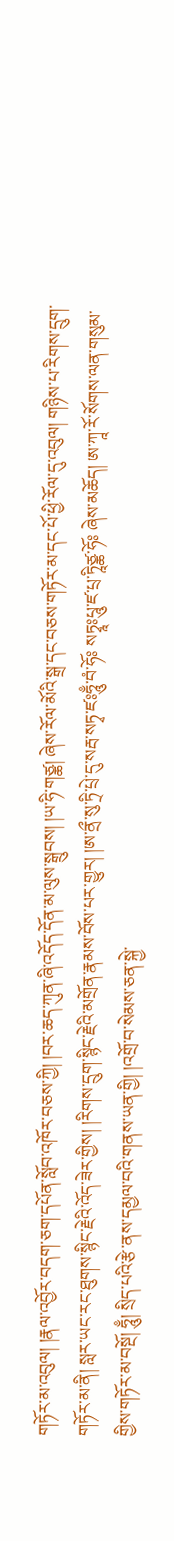གཏོར་མ་འབུལ། །རྣལ་འབྱོར་བདག་ཅག་དཔོན་སློབ་འཁོར་བཅས་ཀྱི། །བར་ཆད་ཀུན་ཞི་འདོད་དོན་མ་ལུས་སྒྲུབས། །ཡ་ཧི་གཙྪ། ཞེས་རོལ་མོའི་སྒྲ་དང་བཅས་གཏོར་མ་དང་པོ་ཕྱི་རོལ་དུ་འབུལ། གཉིས་པ་རིགས་དྲུག་གཏོར་མ་ནི། སླར་ཡང་རང་ཐུགས་སྙིང་རྗེའི་འོད་ཟེར་གྱིས། །རིགས་དྲུག་སྙིང་རྗེའི་མགྲོན་རྣམས་བོས་པར་གྱུར། །ཨ་ནྲྀ་སུ་ཏྲི་པྲེ་དུ་སརྦ་སཏྭ་ཛཿཧཱུྃ་བཾ་ཧོཿ སཏྭཱཿཔཱུ་ཛ་པྲ་ཏཱིཙྪ་ཧོཿ ཞེས་མཆོད། ཨ་ཀཱ་རོ་སོགས་ལན་གསུམ་གྱིས་གཏོར་མ་བསྔོ། ཧཱུྃ། སྲིད་པའི་རྩེ་ནས་དམྱལ་བའི་གནས་ཡན་གྱི། །འགྲོ་བ་སེམས་ཅན་སྐྱེ་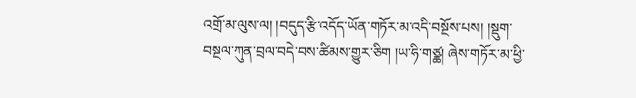འགྲོ་མ་ལུས་ལ། །བདུད་རྩི་འདོད་ཡོན་གཏོར་མ་འདི་བསྔོས་པས། །སྡུག་བསྔལ་ཀུན་བྲལ་བདེ་བས་ཚིམས་གྱུར་ཅིག །ཡ་ཧི་གཙྪ། ཞེས་གཏོར་མ་ཕྱི་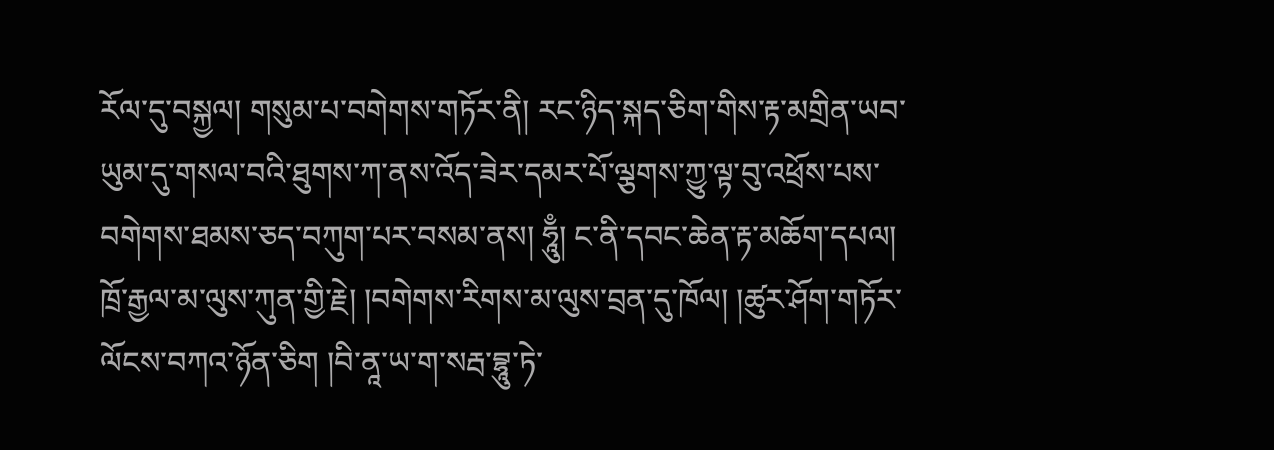རོལ་དུ་བསྐྱལ། གསུམ་པ་བགེགས་གཏོར་ནི། རང་ཉིད་སྐད་ཅིག་གིས་རྟ་མགྲིན་ཡབ་ཡུམ་དུ་གསལ་བའི་ཐུགས་ཀ་ནས་འོད་ཟེར་དམར་པོ་ལྕགས་ཀྱུ་ལྟ་བུ་འཕྲོས་པས་བགེགས་ཐམས་ཅད་བཀུག་པར་བསམ་ནས། ཧཱུྃ། ང་ནི་དབང་ཆེན་རྟ་མཆོག་དཔལ། ཁྲོ་རྒྱལ་མ་ལུས་ཀུན་གྱི་རྗེ། །བགེགས་རིགས་མ་ལུས་བྲན་དུ་ཁོལ། །ཚུར་ཤོག་གཏོར་ལོངས་བཀའ་ཉོན་ཅིག །བི་ནཱ་ཡ་ག་སརྦ་བྷཱུ་ཏེ་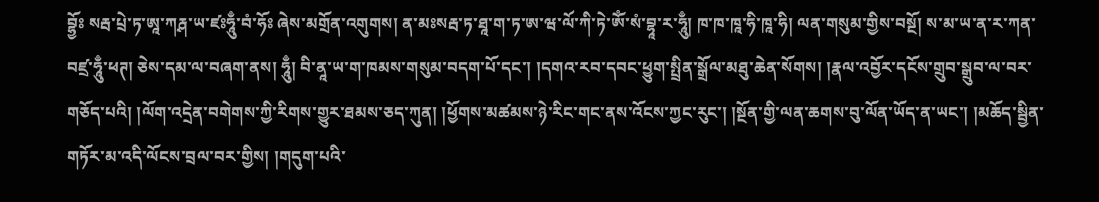བྷྱོཿ སརྦ་པྲེ་ཏ་ཨཱ་ཀརྴ་ཡ་ཛཿཧཱུྃ་བཾ་ཧོཿ ཞེས་མགྲོན་འགུགས། ན་མཿསརྦ་ཏ་ཐཱ་ག་ཏ་ཨ་ཝ་ལོ་ཀི་ཏེ་ཨོཾ་སཾ་བྷཱ་ར་ཧཱུྃ། ཁ་ཁ་ཁཱ་ཧི་ཁཱ་ཧི། ལན་གསུམ་གྱིས་བསྔོ། ས་མ་ཡ་ན་ར་ཀན་བཛྲ་ཧཱུྃ་ཕཊ། ཅེས་དམ་ལ་བཞག་ནས། ཧཱུྃ། བི་ནཱ་ཡ་ག་ཁམས་གསུམ་བདག་པོ་དང་། །དགའ་རབ་དབང་ཕྱུག་སྤྲིན་སྒྲོལ་མཐུ་ཆེན་སོགས། །རྣལ་འབྱོར་དངོས་གྲུབ་སྒྲུབ་ལ་བར་གཅོད་པའི། །ལོག་འདྲེན་བགེགས་ཀྱི་རིགས་གྱུར་ཐམས་ཅད་ཀུན། །ཕྱོགས་མཚམས་ཉེ་རིང་གང་ནས་འོངས་ཀྱང་རུང་། །སྔོན་གྱི་ལན་ཆགས་བུ་ལོན་ཡོད་ན་ཡང་། །མཆོད་སྦྱིན་གཏོར་མ་འདི་ལོངས་བྲལ་བར་གྱིས། །གདུག་པའི་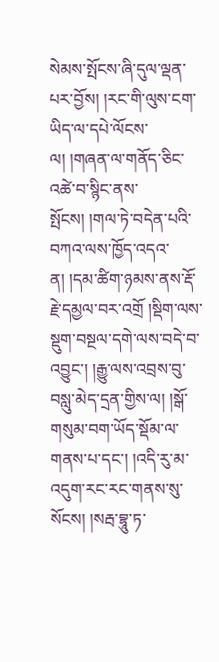སེམས་སྤོངས་ཞི་དུལ་ལྡན་པར་བྱོས། །རང་གི་ལུས་ངག་ཡིད་ལ་དཔེ་ལོངས་ལ། །གཞན་ལ་གནོད་ཅིང་འཚེ་བ་སྙིང་ནས་སྤོངས། །གལ་ཏེ་བདེན་པའི་བཀའ་ལས་ཁྱོད་འདའ་ན། །དམ་ཚིག་ཉམས་ནས་རྡོ་རྗེ་དམྱལ་བར་འགྲོ །སྡིག་ལས་སྡུག་བསྔལ་དགེ་ལས་བདེ་བ་འབྱུང་། །རྒྱུ་ལས་འབྲས་བུ་བསླུ་མེད་དྲན་གྱིས་ལ། །སྒོ་གསུམ་བག་ཡོད་སྡོམ་ལ་གནས་པ་དང་། །འདི་རུ་མ་འདུག་རང་རང་གནས་སུ་སོངས། །སརྦ་བྷཱུ་ཏ་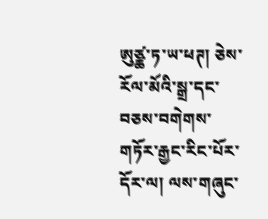ཨུཙྪ་ཏ་ཡ་ཕཊ། ཅེས་རོལ་མོའི་སྒྲ་དང་བཅས་བགེགས་གཏོར་རྒྱང་རིང་པོར་དོར་ལ། ལས་གཞུང་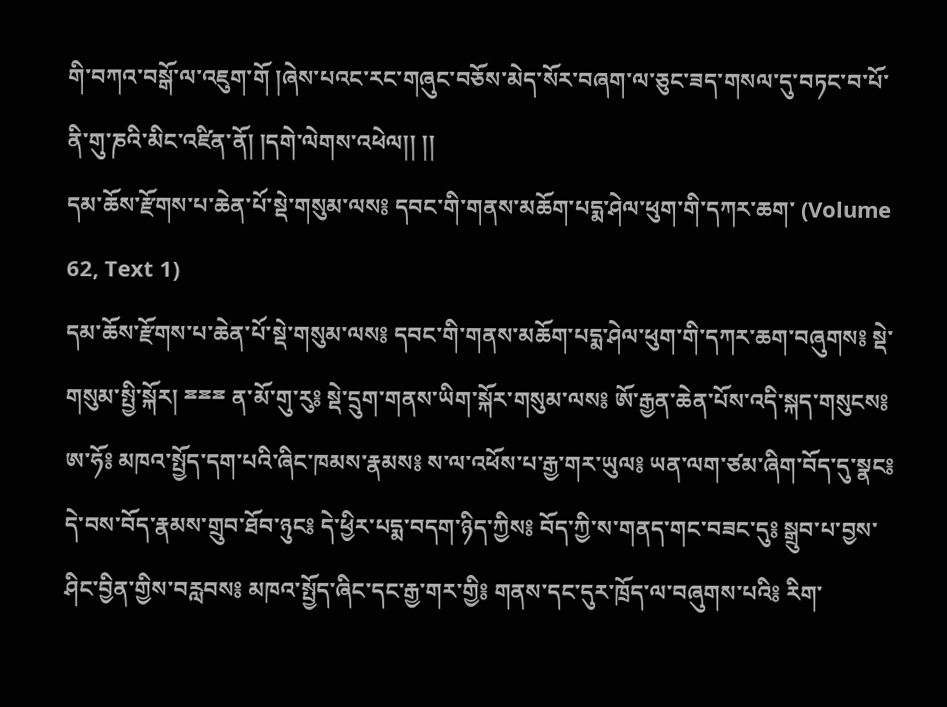གི་བཀའ་བསྒོ་ལ་འཇུག་གོ །ཞེས་པའང་རང་གཞུང་བཅོས་མེད་སོར་བཞག་ལ་ཅུང་ཟད་གསལ་དུ་བཏང་བ་པོ་ནི་གུ་ཎའི་མིང་འཛིན་ནོ། །དགེ་ལེགས་འཕེལ།། །།
དམ་ཆོས་རྫོགས་པ་ཆེན་པོ་སྡེ་གསུམ་ལས༔ དབང་གི་གནས་མཆོག་པདྨ་ཤེལ་ཕུག་གི་དཀར་ཆག་ (Volume 62, Text 1)
དམ་ཆོས་རྫོགས་པ་ཆེན་པོ་སྡེ་གསུམ་ལས༔ དབང་གི་གནས་མཆོག་པདྨ་ཤེལ་ཕུག་གི་དཀར་ཆག་བཞུགས༔ སྡེ་གསུམ་སྤྱི་སྐོར། ྈྈྈ ན་མོ་གུ་རུ༔ སྡེ་དྲུག་གནས་ཡིག་སྐོར་གསུམ་ལས༔ ཨོ་རྒྱན་ཆེན་པོས་འདི་སྐད་གསུངས༔ ཨ་ཧོ༔ མཁའ་སྤྱོད་དག་པའི་ཞིང་ཁམས་རྣམས༔ ས་ལ་འཕོས་པ་རྒྱ་གར་ཡུལ༔ ཡན་ལག་ཙམ་ཞིག་བོད་དུ་སྣང༔ དེ་བས་བོད་རྣམས་གྲུབ་ཐོབ་ཉུང༔ དེ་ཕྱིར་པདྨ་བདག་ཉིད་ཀྱིས༔ བོད་ཀྱི་ས་གནད་གང་བཟང་དུ༔ སྒྲུབ་པ་བྱས་ཤིང་བྱིན་གྱིས་བརླབས༔ མཁའ་སྤྱོད་ཞིང་དང་རྒྱ་གར་གྱི༔ གནས་དང་དུར་ཁྲོད་ལ་བཞུགས་པའི༔ རིག་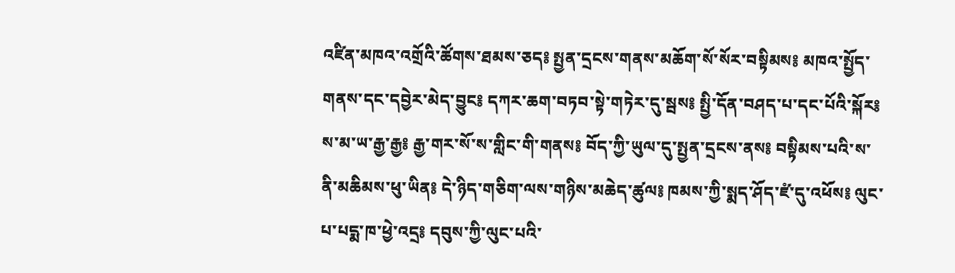འཛིན་མཁའ་འགྲོའི་ཚོགས་ཐམས་ཅད༔ སྤྱན་དྲངས་གནས་མཆོག་སོ་སོར་བསྟིམས༔ མཁའ་སྤྱོད་གནས་དང་དབྱེར་མེད་བྱུང༔ དཀར་ཆག་བཏབ་སྟེ་གཏེར་དུ་སྦས༔ སྤྱི་དོན་བཤད་པ་དང་པོའི་སྐོར༔ ས་མ་ཡ་རྒྱ་རྒྱ༔ རྒྱ་གར་སོ་ས་གླིང་གི་གནས༔ བོད་ཀྱི་ཡུལ་དུ་སྤྱན་དྲངས་ནས༔ བསྟིམས་པའི་ས་ནི་མཆིམས་ཕུ་ཡིན༔ དེ་ཉིད་གཅིག་ལས་གཉིས་མཆེད་ཚུལ༔ ཁམས་ཀྱི་སྨད་ཤོད་ཛཾ་དུ་འཕོས༔ ལུང་པ་པདྨ་ཁ་ཕྱེ་འདྲ༔ དབུས་ཀྱི་ལུང་པའི་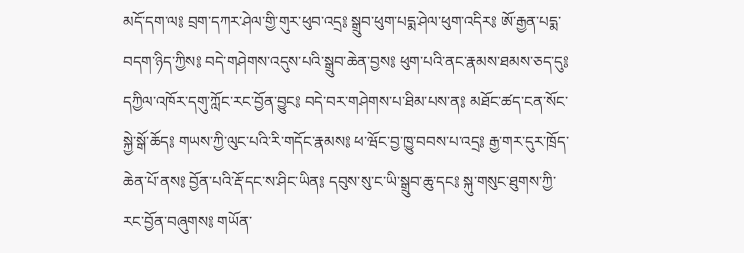མདོ་དག་ལ༔ བྲག་དཀར་ཤེལ་གྱི་གུར་ཕུབ་འདྲ༔ སྒྲུབ་ཕུག་པདྨ་ཤེལ་ཕུག་འདིར༔ ཨོ་རྒྱན་པདྨ་བདག་ཉིད་ཀྱིས༔ བདེ་གཤེགས་འདུས་པའི་སྒྲུབ་ཆེན་བྱས༔ ཕུག་པའི་ནང་རྣམས་ཐམས་ཅད་དུ༔ དཀྱིལ་འཁོར་དགུ་ཀློང་རང་བྱོན་བྱུང༔ བདེ་བར་གཤེགས་པ་ཐིམ་པས་ན༔ མཐོང་ཚད་ངན་སོང་སྐྱེ་སྒོ་ཆོད༔ གཡས་ཀྱི་ལུང་པའི་རི་གདོང་རྣམས༔ ཕ་ཝོང་བྱ་ཁྱུ་བབས་པ་འདྲ༔ རྒྱ་གར་དུར་ཁྲོད་ཆེན་པོ་ནས༔ བྱོན་པའི་རྡོ་དང་ས་ཤིང་ཡིན༔ དབུས་སུ་ང་ཡི་སྒྲུབ་ཆུ་དང༔ སྐུ་གསུང་ཐུགས་ཀྱི་རང་བྱོན་བཞུགས༔ གཡོན་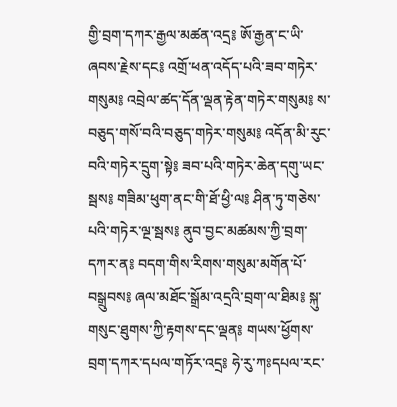གྱི་བྲག་དཀར་རྒྱལ་མཚན་འདྲ༔ ཨོ་རྒྱན་ང་ཡི་ཞབས་རྗེས་དང༔ འགྲོ་ཕན་འདོད་པའི་ཟབ་གཏེར་གསུམ༔ འབྲེལ་ཚད་དོན་ལྡན་རྟེན་གཏེར་གསུམ༔ ས་བཅུད་གསོ་བའི་བཅུད་གཏེར་གསུམ༔ འདོན་མི་རུང་བའི་གཏེར་དྲུག་སྟེ༔ ཟབ་པའི་གཏེར་ཆེན་དགུ་ཡང་སྦས༔ གཟིམ་ཕུག་ནང་གི་ཐོ་ཕྱི་ལ༔ ཤིན་ཏུ་གཅེས་པའི་གཏེར་ལྔ་སྦས༔ ནུབ་བྱང་མཚམས་ཀྱི་བྲག་དཀར་ན༔ བདག་གིས་རིགས་གསུམ་མགོན་པོ་བསྒྲུབས༔ ཞལ་མཐོང་སྒྲོམ་འདྲའི་བྲག་ལ་ཐིམ༔ སྐུ་གསུང་ཐུགས་ཀྱི་རྟགས་དང་ལྡན༔ གཡས་ཕྱོགས་བྲག་དཀར་དཔལ་གཏོར་འདྲ༔ ཧེ་རུ་ཀཿདཔལ་རང་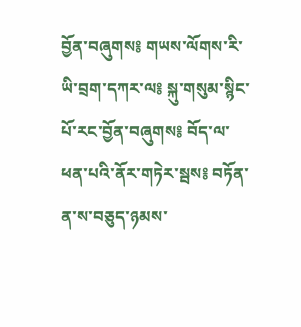བྱོན་བཞུགས༔ གཡས་ལོགས་རི་ཡི་བྲག་དཀར་ལ༔ སྐུ་གསུམ་སྙིང་པོ་རང་བྱོན་བཞུགས༔ བོད་ལ་ཕན་པའི་ནོར་གཏེར་སྦས༔ བཏོན་ན་ས་བཅུད་ཉམས་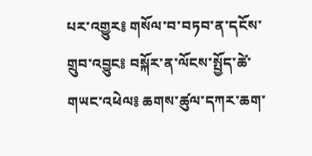པར་འགྱུར༔ གསོལ་བ་བཏབ་ན་དངོས་གྲུབ་འབྱུང༔ བསྐོར་ན་ལོངས་སྤྱོད་ཚེ་གཡང་འཕེལ༔ ཆགས་ཚུལ་དཀར་ཆག་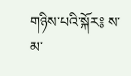གཉིས་པའི་སྐོར༔ ས་མ་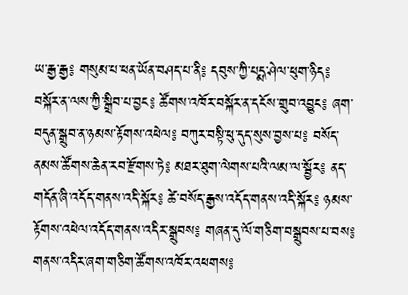ཡ་རྒྱ་རྒྱ༔ གསུམ་པ་ཕན་ཡོན་བཤད་པ་ནི༔ དབུས་ཀྱི་པདྨ་ཤེལ་ཕུག་ཉིད༔ བསྐོར་ན་ལས་ཀྱི་སྒྲིབ་པ་བྱང༔ ཚོགས་འཁོར་བསྐོར་ན་དངོས་གྲུབ་འབྱུང༔ ཞག་བདུན་སྒྲུབ་ན་ཉམས་རྟོགས་འཕེལ༔ བཀུར་བསྟི་ཕུ་དུད་སུས་བྱས་པ༔ བསོད་ནམས་ཚོགས་ཆེན་རབ་རྫོགས་ཏེ༔ མཐར་ཐུག་ལེགས་པའི་ལམ་ལ་སྦྱོར༔ ནད་གདོན་ཞི་འདོད་གནས་འདི་སྐོར༔ ཚེ་བསོད་རྒྱས་འདོད་གནས་འདི་སྐོར༔ ཉམས་རྟོགས་འཕེལ་འདོད་གནས་འདིར་སྒྲུབས༔ གཞན་དུ་ལོ་གཅིག་བསྒྲུབས་པ་བས༔ གནས་འདིར་ཞག་གཅིག་ཚོགས་འཁོར་འཕགས༔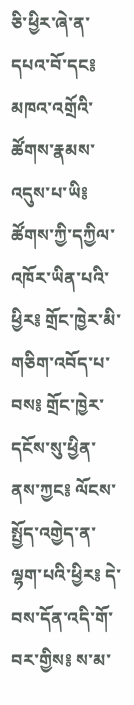ཅི་ཕྱིར་ཞེ་ན་དཔའ་བོ་དང༔ མཁའ་འགྲོའི་ཚོགས་རྣམས་འདུས་པ་ཡི༔ ཚོགས་ཀྱི་དཀྱིལ་འཁོར་ཡིན་པའི་ཕྱིར༔ གྲོང་ཁྱེར་མི་གཅིག་འབོད་པ་བས༔ གྲོང་ཁྱེར་དངོས་སུ་ཕྱིན་ནས་ཀྱང༔ ལོངས་སྤྱོད་འགྱེད་ན་ལྷག་པའི་ཕྱིར༔ དེ་བས་དོན་འདི་གོ་བར་གྱིས༔ ས་མ་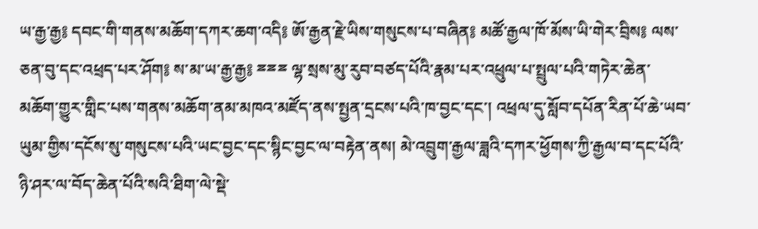ཡ་རྒྱ་རྒྱ༔ དབང་གི་གནས་མཆོག་དཀར་ཆག་འདི༔ ཨོ་རྒྱན་རྗེ་ཡིས་གསུངས་པ་བཞིན༔ མཚོ་རྒྱལ་ཁོ་མོས་ཡི་གེར་བྲིས༔ ལས་ཅན་བུ་དང་འཕྲད་པར་ཤོག༔ ས་མ་ཡ་རྒྱ་རྒྱ༔ ྈྈྈ ལྷ་སྲས་མུ་རུབ་བཙད་པོའི་རྣམ་པར་འཕྲུལ་པ་སྤྲུལ་པའི་གཏེར་ཆེན་མཆོག་གྱུར་གླིང་པས་གནས་མཆོག་ནམ་མཁའ་མཛོད་ནས་སྤྱན་དྲངས་པའི་ཁ་བྱང་དང་། འཕྲལ་དུ་སློབ་དཔོན་རིན་པོ་ཆེ་ཡབ་ཡུམ་གྱིས་དངོས་སུ་གསུངས་པའི་ཡང་བྱང་དང་སྙིང་བྱང་ལ་བརྟེན་ནས། མེ་འབྲུག་རྒྱལ་ཟླའི་དཀར་ཕྱོགས་ཀྱི་རྒྱལ་བ་དང་པོའི་ཉི་ཤར་ལ་བོད་ཆེན་པོའི་སའི་ཐིག་ལེ་སྡེ་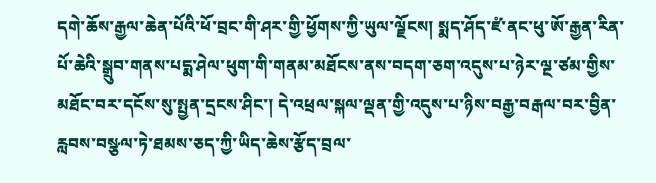དགེ་ཆོས་རྒྱལ་ཆེན་པོའི་ཕོ་བྲང་གི་ཤར་གྱི་ཕྱོགས་ཀྱི་ཡུལ་ལྗོངས། སྨད་ཤོད་ཛཾ་ནང་ཕུ་ཨོ་རྒྱན་རིན་པོ་ཆེའི་སྒྲུབ་གནས་པདྨ་ཤེལ་ཕུག་གི་གནམ་མཐོངས་ནས་བདག་ཅག་འདུས་པ་ཉེར་ལྔ་ཙམ་གྱིས་མཐོང་བར་དངོས་སུ་སྤྱན་དྲངས་ཤིང་། དེ་འཕྲལ་སྐལ་ལྡན་གྱི་འདུས་པ་ཉིས་བརྒྱ་བརྒལ་བར་བྱིན་རླབས་བསྩལ་ཏེ་ཐམས་ཅད་ཀྱི་ཡིད་ཆེས་རྩོད་བྲལ་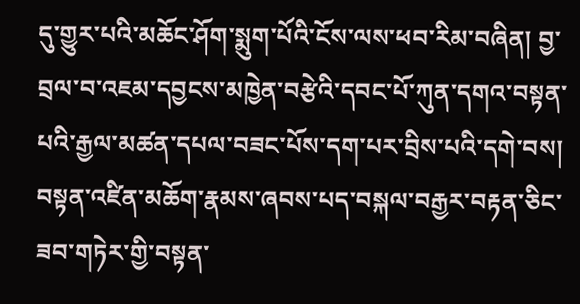དུ་གྱུར་པའི་མཆོང་ཤོག་སྨུག་པོའི་ངོས་ལས་ཕབ་རིམ་བཞིན། བྱ་བྲལ་བ་འཇམ་དབྱངས་མཁྱེན་བརྩེའི་དབང་པོ་ཀུན་དགའ་བསྟན་པའི་རྒྱལ་མཚན་དཔལ་བཟང་པོས་དག་པར་བྲིས་པའི་དགེ་བས། བསྟན་འཛིན་མཆོག་རྣམས་ཞབས་པད་བསྐལ་བརྒྱར་བརྟན་ཅིང་ཟབ་གཏེར་གྱི་བསྟན་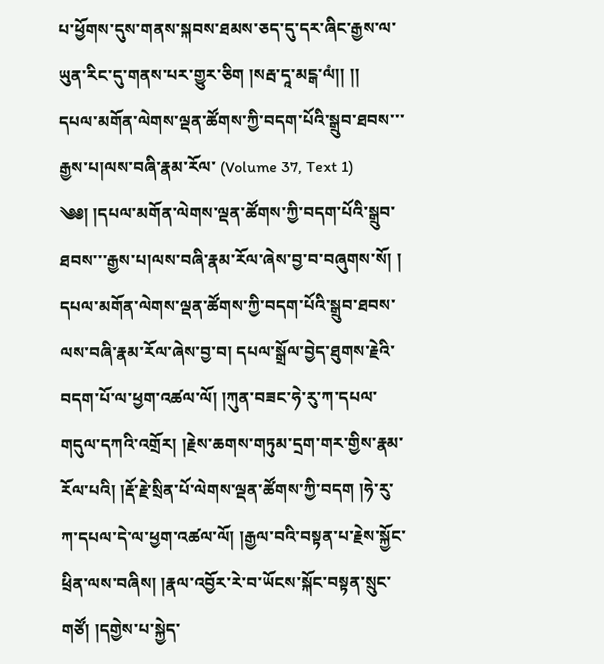པ་ཕྱོགས་དུས་གནས་སྐབས་ཐམས་ཅད་དུ་དར་ཞིང་རྒྱས་ལ་ཡུན་རིང་དུ་གནས་པར་གྱུར་ཅིག །སརྦ་དཱ་མངྒ་ལཾ།། །།
དཔལ་མགོན་ལེགས་ལྡན་ཚོགས་ཀྱི་བདག་པོའི་སྒྲུབ་ཐབས་་་རྒྱས་པ།ལས་བཞི་རྣམ་རོལ་ (Volume 37, Text 1)
༄༅། །དཔལ་མགོན་ལེགས་ལྡན་ཚོགས་ཀྱི་བདག་པོའི་སྒྲུབ་ཐབས་་་རྒྱས་པ།ལས་བཞི་རྣམ་རོལ་ཞེས་བྱ་བ་བཞུགས་སོ། ། དཔལ་མགོན་ལེགས་ལྡན་ཚོགས་ཀྱི་བདག་པོའི་སྒྲུབ་ཐབས་ལས་བཞི་རྣམ་རོལ་ཞེས་བྱ་བ། དཔལ་སྒྲོལ་བྱེད་ཐུགས་རྗེའི་བདག་པོ་ལ་ཕྱག་འཚལ་ལོ། །ཀུན་བཟང་ཧེ་རུ་ཀ་དཔལ་གདུལ་དཀའི་འགྲོར། །རྗེས་ཆགས་གཏུམ་དྲག་གར་གྱིས་རྣམ་རོལ་པའི། །རྡོ་རྗེ་སྲིན་པོ་ལེགས་ལྡན་ཚོགས་ཀྱི་བདག །ཧེ་རུ་ཀ་དཔལ་དེ་ལ་ཕྱག་འཚལ་ལོ། །རྒྱལ་བའི་བསྟན་པ་རྗེས་སྐྱོང་ཕྲིན་ལས་བཞིས། །རྣལ་འབྱོར་རེ་བ་ཡོངས་སྐོང་བསྟན་སྲུང་གཙོ། །དགྱེས་པ་སྐྱེད་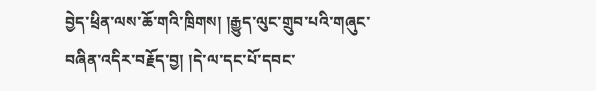བྱེད་ཕྲིན་ལས་ཆོ་གའི་ཁྲིགས། །རྒྱུད་ལུང་གྲུབ་པའི་གཞུང་བཞིན་འདིར་བརྗོད་བྱ། །དེ་ལ་དང་པོ་དབང་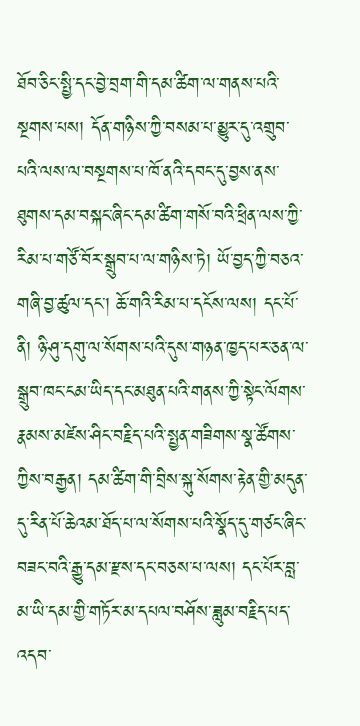ཐོབ་ཅིང་སྤྱི་དང་བྱེ་བྲག་གི་དམ་ཚིག་ལ་གནས་པའི་སྔགས་པས། དོན་གཉིས་ཀྱི་བསམ་པ་མྱུར་དུ་འགྲུབ་པའི་ལས་ལ་བསྔགས་པ་ཁོ་ནའི་དབང་དུ་བྱས་ནས་ཐུགས་དམ་བསྐང་ཞིང་དམ་ཚིག་གསོ་བའི་ཕྲིན་ལས་ཀྱི་རིམ་པ་གཙོ་བོར་སྒྲུབ་པ་ལ་གཉིས་ཏེ། ཡོ་བྱད་ཀྱི་བཅའ་གཞི་བྱ་ཚུལ་དང་། ཆོ་གའི་རིམ་པ་དངོས་ལས། དང་པོ་ནི། ཉི་ཤུ་དགུ་ལ་སོགས་པའི་དུས་གཉན་ཁྱད་པར་ཅན་ལ་སྒྲུབ་ཁང་ངམ་ཡིད་དང་མཐུན་པའི་གནས་ཀྱི་སྟེང་ལོགས་རྣམས་མཛེས་ཤིང་བརྗིད་པའི་སྤྱན་གཟིགས་སྣ་ཚོགས་ཀྱིས་བརྒྱན། དམ་ཚིག་གི་བྲིས་སྐུ་སོགས་རྟེན་གྱི་མདུན་དུ་རིན་པོ་ཆེའམ་ཐོད་པ་ལ་སོགས་པའི་སྣོད་དུ་གཙང་ཞིང་བཟང་བའི་རྒྱུ་དམ་རྫས་དང་བཅས་པ་ལས། དང་པོར་བླ་མ་ཡི་དམ་གྱི་གཏོར་མ་དཔལ་བཤོས་ཟླུམ་བརྗིད་པད་འདབ་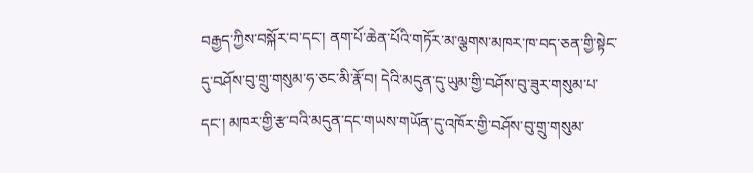བརྒྱད་ཀྱིས་བསྐོར་བ་དང་། ནག་པོ་ཆེན་པོའི་གཏོར་མ་ལྕགས་མཁར་ཁ་བད་ཅན་གྱི་སྟེང་དུ་བཤོས་བུ་གྲུ་གསུམ་ཧ་ཅང་མི་རྣོ་བ། དེའི་མདུན་དུ་ཡུམ་གྱི་བཤོས་བུ་ཟུར་གསུམ་པ་དང་། མཁར་གྱི་རྩ་བའི་མདུན་དང་གཡས་གཡོན་དུ་འཁོར་གྱི་བཤོས་བུ་གྲུ་གསུམ་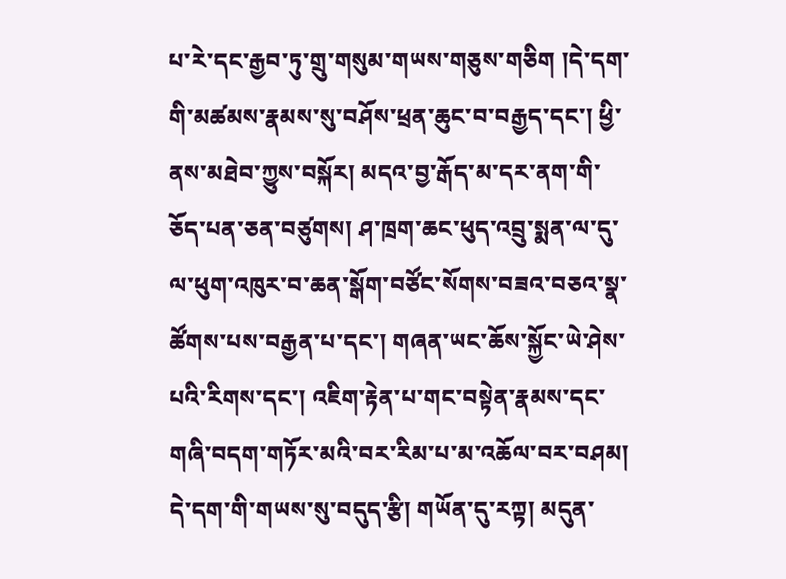པ་རེ་དང་རྒྱབ་ཏུ་གྲུ་གསུམ་གཡས་གཅུས་གཅིག །དེ་དག་གི་མཚམས་རྣམས་སུ་བཤོས་ཕྲན་ཆུང་བ་བརྒྱད་དང་། ཕྱི་ནས་མཐེབ་ཀྱུས་བསྐོར། མདའ་བྱ་རྒོད་མ་དར་ནག་གི་ཅོད་པན་ཅན་བཙུགས། ཤ་ཁྲག་ཆང་ཕུད་འབྲུ་སྨན་ལ་དུ་ལ་ཕུག་འཁུར་བ་ཆན་སྒོག་བཙོང་སོགས་བཟའ་བཅའ་སྣ་ཚོགས་པས་བརྒྱན་པ་དང་། གཞན་ཡང་ཆོས་སྐྱོང་ཡེ་ཤེས་པའི་རིགས་དང་། འཇིག་རྟེན་པ་གང་བསྟེན་རྣམས་དང་གཞི་བདག་གཏོར་མའི་བར་རིམ་པ་མ་འཆོལ་བར་བཤམ། དེ་དག་གི་གཡས་སུ་བདུད་རྩི། གཡོན་དུ་རཀྟ། མདུན་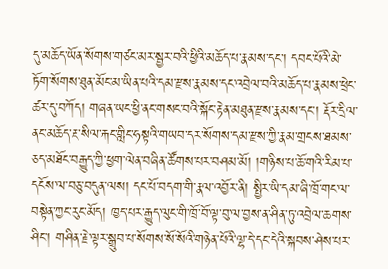དུ་མཆོད་ཡོན་སོགས་གཙང་མར་སྦྱར་བའི་ཕྱིའི་མཆོད་པ་རྣམས་དང་། དབང་པོའི་མེ་ཏོག་སོགས་ཐུན་མོང་མ་ཡིན་པའི་དམ་རྫས་རྣམས་དང་འབྲེལ་བའི་མཆོད་པ་རྣམས་ཕྲེང་ཚར་དུ་བཀོད། གཞན་ཡང་ཕྱི་ནང་གསང་བའི་སྐོང་རྟེན་མཐུན་རྫས་རྣམས་དང་། རྡོར་དྲིལ་ནང་མཆོད་རྔ་སིལ་རྐང་གླིང་ཧསྟའི་གཡབ་དར་སོགས་དམ་རྫས་ཀྱི་རྣམ་གྲངས་ཐམས་ཅད་མཐོང་བརྒྱུད་ཀྱི་ཕྱག་ལེན་བཞིན་ཚོགས་པར་བཤམ་མོ། །གཉིས་པ་ཆོ་གའི་རིམ་པ་དངོས་ལ་བཅུ་བདུན་ལས། དང་པོ་བདག་གི་རྣལ་འབྱོར་ནི། སྤྱིར་ཡི་དམ་ཞི་ཁྲོ་གང་ལ་བསྟེན་ཀྱང་རུང་མོད། ཁྱད་པར་རྒྱུད་ལུང་གི་ཁྲོ་བོ་ལྟ་བུ་ལ་བྱས་ན་ཤིན་ཏུ་འབྲེལ་ཆགས་ཤིང་། གཤིན་རྗེ་ལྟར་སྒྲུབ་པ་སོགས་སོ་སོའི་གཉེན་པོའི་ལྷ་དེ་དང་དེའི་སྐབས་ཤེས་པར་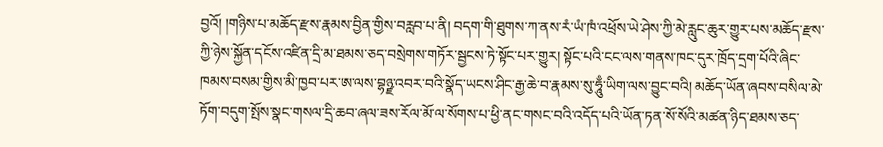བྱའོ། །གཉིས་པ་མཆོད་རྫས་རྣམས་བྱིན་གྱིས་བརླབ་པ་ནི། བདག་གི་ཐུགས་ཀ་ནས་རཾ་ཡཾ་ཁཾ་འཕྲོས་ཡེ་ཤེས་ཀྱི་མེ་རླུང་ཆུར་གྱུར་པས་མཆོད་རྫས་ཀྱི་ཉེས་སྐྱོན་དངོས་འཛིན་དྲི་མ་ཐམས་ཅད་བསྲེགས་གཏོར་སྦྱངས་ཏེ་སྟོང་པར་གྱུར། སྟོང་པའི་ངང་ལས་གནས་ཁང་དུར་ཁྲོད་དྲག་པོའི་ཞིང་ཁམས་བསམ་གྱིས་མི་ཁྱབ་པར་ཨ་ལས་བྷཉྫ་འབར་བའི་སྣོད་ཡངས་ཤིང་རྒྱ་ཆེ་བ་རྣམས་སུ་ཧཱུྃ་ཡིག་ལས་བྱུང་བའི། མཆོད་ཡོན་ཞབས་བསིལ་མེ་ཏོག་བདུག་སྤོས་སྣང་གསལ་དྲི་ཆབ་ཞལ་ཟས་རོལ་མོ་ལ་སོགས་པ་ཕྱི་ནང་གསང་བའི་འདོད་པའི་ཡོན་ཏན་སོ་སོའི་མཚན་ཉིད་ཐམས་ཅད་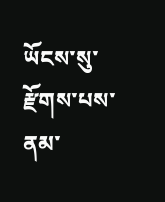ཡོངས་སུ་རྫོགས་པས་ནམ་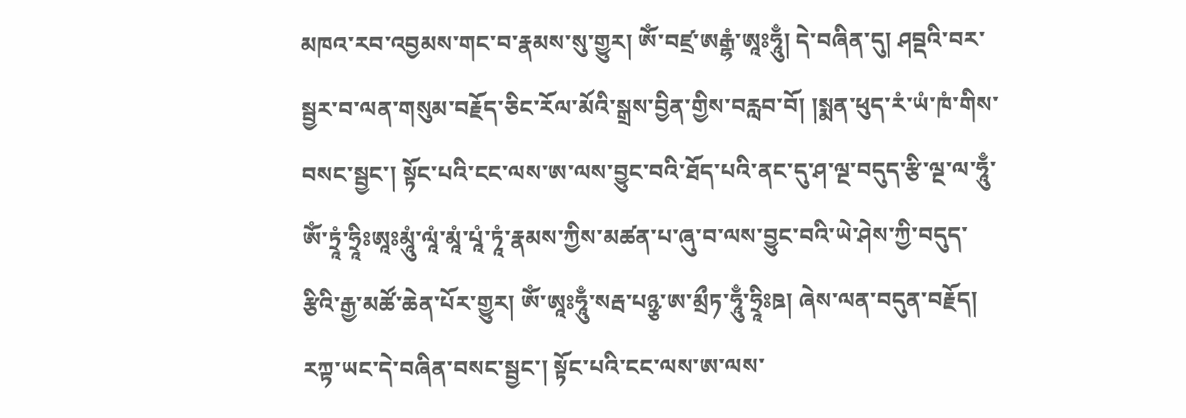མཁའ་རབ་འབྱམས་གང་བ་རྣམས་སུ་གྱུར། ཨོཾ་བཛྲ་ཨརྒྷཾ་ཨཱཿཧཱུྃ། དེ་བཞིན་དུ། ཤབྡའི་བར་སྦྱར་བ་ལན་གསུམ་བརྗོད་ཅིང་རོལ་མོའི་སྒྲས་བྱིན་གྱིས་བརླབ་བོ། །སྨན་ཕུད་རཾ་ཡཾ་ཁཾ་གིས་བསང་སྦྱང་། སྟོང་པའི་ངང་ལས་ཨ་ལས་བྱུང་བའི་ཐོད་པའི་ནང་དུ་ཤ་ལྔ་བདུད་རྩི་ལྔ་ལ་ཧཱུྃ་ཨོཾ་ཏྲཱཾ་ཧྲཱིཿཨཱཿམཱུཾ་ལཱཾ་མཱཾ་པཱཾ་ཏཱཾ་རྣམས་ཀྱིས་མཚན་པ་ཞུ་བ་ལས་བྱུང་བའི་ཡེ་ཤེས་ཀྱི་བདུད་རྩིའི་རྒྱ་མཚོ་ཆེན་པོར་གྱུར། ཨོཾ་ཨཱཿཧཱུྃ་སརྦ་པཉྩ་ཨ་མྲྀཏ་ཧཱུྃ་ཧྲཱིཿཋ། ཞེས་ལན་བདུན་བརྗོད། རཀྟ་ཡང་དེ་བཞིན་བསང་སྦྱང་། སྟོང་པའི་ངང་ལས་ཨ་ལས་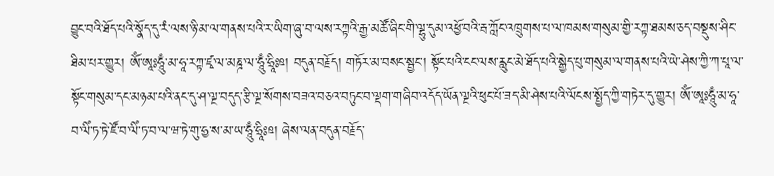བྱུང་བའི་ཐོད་པའི་སྣོད་དུ་རཾ་ལས་ཉི་མ་ལ་གནས་པའི་ར་ཡིག་ཞུ་བ་ལས་རཀྟའི་རྒྱ་མཚོ་ཞིང་གི་ལྷུ་དུམ་འཕྱོ་བའི་རྦ་ཀློང་འཁྲུགས་པ་ལ་ཁམས་གསུམ་གྱི་རཀྟ་ཐམས་ཅད་བསྡུས་ཤིང་ཐིམ་པར་གྱུར། ཨོཾ་ཨཱཿཧཱུྃ་མ་ཧཱ་རཀྟ་ཛྭ་ལ་མཎྜ་ལ་ཧཱུྃ་ཧྲཱིཿཋ། བདུན་བརྗོད། གཏོར་མ་བསང་སྦྱང་། སྟོང་པའི་ངང་ལས་རླུང་མེ་ཐོད་པའི་སྒྱེད་པུ་གསུམ་ལ་གནས་པའི་ཡེ་ཤེས་ཀྱི་ཀ་པཱ་ལ་སྟོང་གསུམ་དང་མཉམ་པའི་ནང་དུ་ཤ་ལྔ་བདུད་རྩི་ལྔ་སོགས་བཟའ་བཅའ་བཏུང་བ་ལྡག་གཞིབ་འདོད་ཡོན་ལྔའི་ཕུང་པོ་ཟད་མི་ཤེས་པའི་ལོངས་སྤྱོད་ཀྱི་གཏེར་དུ་གྱུར། ཨོཾ་ཨཱཿཧཱུྃ་མ་ཧཱ་བ་ལིཾ་ཏ་ཏེ་ཛོ་བ་ལིཾ་ཏ་བ་ལ་ཝ་ཏེ་གུ་ཧྱ་ས་མ་ཡ་ཧཱུྃ་ཧྲཱིཿཋ། ཞེས་ལན་བདུན་བརྗོད་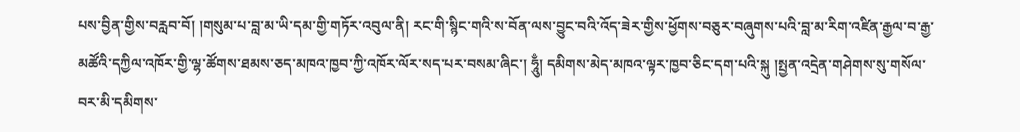པས་བྱིན་གྱིས་བརླབ་བོ། །གསུམ་པ་བླ་མ་ཡི་དམ་གྱི་གཏོར་འབུལ་ནི། རང་གི་སྙིང་གའི་ས་བོན་ལས་བྱུང་བའི་འོད་ཟེར་གྱིས་ཕྱོགས་བཅུར་བཞུགས་པའི་བླ་མ་རིག་འཛིན་རྒྱལ་བ་རྒྱ་མཚོའི་དཀྱིལ་འཁོར་གྱི་ལྷ་ཚོགས་ཐམས་ཅད་མཁའ་ཁྱབ་ཀྱི་འཁོར་ལོར་སད་པར་བསམ་ཞིང་། ཧཱུྃ། དམིགས་མེད་མཁའ་ལྟར་ཁྱབ་ཅིང་དག་པའི་སྐུ །སྤྱན་འདྲེན་གཤེགས་སུ་གསོལ་བར་མི་དམིགས་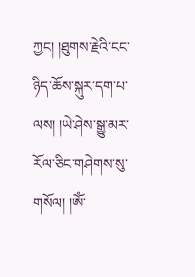ཀྱང། །ཐུགས་རྗེའི་ངང་ཉིད་ཆོས་སྐུར་དག་པ་ལས། །ཡེ་ཤེས་སྒྱུ་མར་རོལ་ཅིང་གཤེགས་སུ་གསོལ། །ཨོཾ་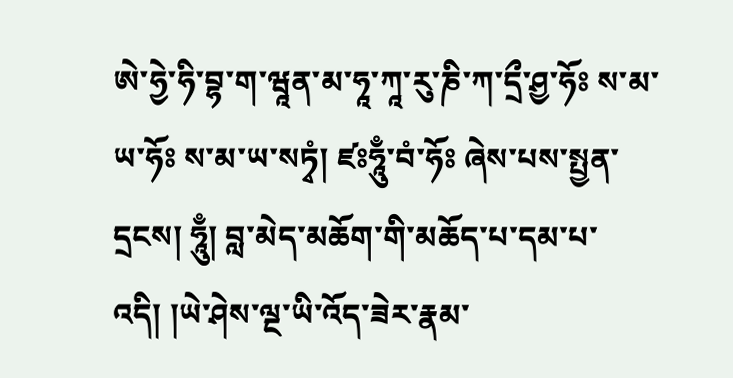ཨེ་ཧྱེ་ཧི་བྷ་ག་ཝཱན་མ་ཧཱ་ཀཱ་རུ་ཎི་ཀ་དྲྀ་ཤྱ་ཧོཿ ས་མ་ཡ་ཧོཿ ས་མ་ཡ་སཏྭཾ། ཛཿཧཱུྃ་བཾ་ཧོཿ ཞེས་པས་སྤྱན་དྲངས། ཧཱུྃ། བླ་མེད་མཆོག་གི་མཆོད་པ་དམ་པ་འདི། །ཡེ་ཤེས་ལྔ་ཡི་འོད་ཟེར་རྣམ་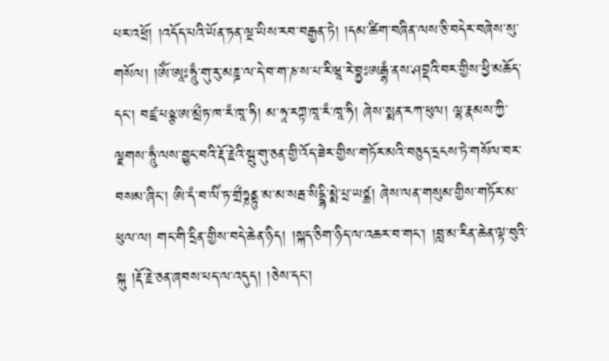པར་འཕྲོ། །འདོད་པའི་ཡོན་ཏན་ལྔ་ཡིས་རབ་བརྒྱན་ཏེ། །དམ་ཚིག་བཞིན་ལས་ཅི་བདེར་བཞེས་སུ་གསོལ། །ཨོཾ་ཨཱཿཧཱུྃ་གུ་རུ་མཎྜ་ལ་དེ་བ་ག་ཎ་ས་པ་རི་ཝཱ་རེ་བྷྱཿཨརྒྷཾ་ནས་ཤབྡའི་བར་གྱིས་ཕྱི་མཆོད་དང་། བཛྲ་པཉྩ་ཨ་མྲྀཏ་ཁ་རཾ་ཁཱ་ཧི། མ་ཧཱ་རཀྟ་ཁཱ་རཾ་ཁཱ་ཧི། ཞེས་སྨན་རཀ་ཕུལ། ལྷ་རྣམས་ཀྱི་ལྗགས་ཧཱུྃ་ལས་བྱུང་བའི་རྡོ་རྗེའི་སྦུ་གུ་ཅན་གྱི་འོད་ཟེར་གྱིས་གཏོར་མའི་བཅུད་དྲངས་ཏེ་གསོལ་བར་བསམ་ཞིང་། ཨི་དཾ་བ་ལིཾ་ཏ་གྲྀཧྞནྟུ་མ་མ་སརྦ་སིདྡྷི་མྨེ་པྲ་ཡཙྪ། ཞེས་ལན་གསུམ་གྱིས་གཏོར་མ་ཕུལ་ལ། གང་གི་དྲིན་གྱིས་བདེ་ཆེན་ཉིད། །སྐད་ཅིག་ཉིད་ལ་འཆར་བ་གང་། །བླ་མ་རིན་ཆེན་ལྟ་བུའི་སྐུ །རྡོ་རྗེ་ཅན་ཞབས་པད་ལ་འདུད། །ཅེས་དང་།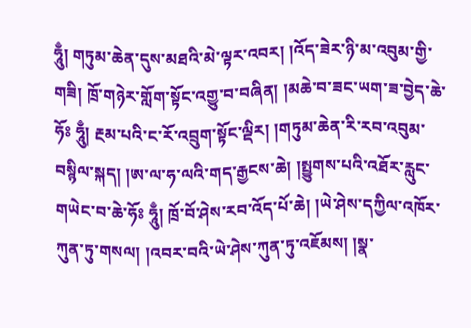ཧཱུྃ། གཏུམ་ཆེན་དུས་མཐའི་མེ་ལྟར་འབར། །འོད་ཟེར་ཉི་མ་འབུམ་གྱི་གཟི། ཁྲོ་གཉེར་གློག་སྟོང་འགྱུ་བ་བཞིན། །མཆེ་བ་ཟང་ཡག་ཟ་བྱེད་ཆེ་ཧོཿ ཧཱུྃ། རྔམ་པའི་ང་རོ་འབྲུག་སྟོང་ལྡིར། །གཏུམ་ཆེན་རི་རབ་འབུམ་བསྙིལ་སྐད། །ཨ་ལ་ཧ་ལའི་གད་རྒྱངས་ཆེ། །སྤྱུགས་པའི་འཐོར་རླུང་གཡེང་བ་ཆེ་ཧོཿ ཧཱུྃ། ཁྲོ་བོ་ཤེས་རབ་འོད་པོ་ཆེ། །ཡེ་ཤེས་དཀྱིལ་འཁོར་ཀུན་ཏུ་གསལ། །འབར་བའི་ཡེ་ཤེས་ཀུན་ཏུ་འཇོམས། །སྣ་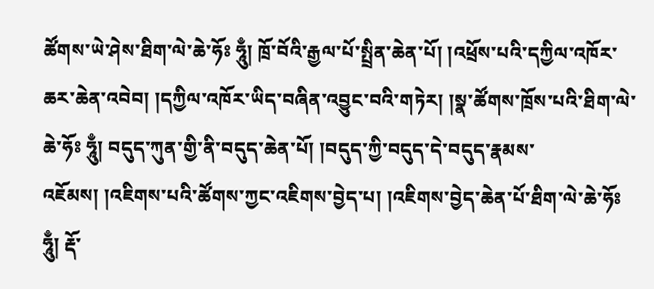ཚོགས་ཡེ་ཤེས་ཐིག་ལེ་ཆེ་ཧོཿ ཧཱུྃ། ཁྲོ་བོའི་རྒྱལ་པོ་སྤྲིན་ཆེན་པོ། །འཕྲོས་པའི་དཀྱིལ་འཁོར་ཆར་ཆེན་འབེབ། །དཀྱིལ་འཁོར་ཡིད་བཞིན་འབྱུང་བའི་གཏེར། །སྣ་ཚོགས་ཁྲོས་པའི་ཐིག་ལེ་ཆེ་ཧོཿ ཧཱུྃ། བདུད་ཀུན་གྱི་ནི་བདུད་ཆེན་པོ། །བདུད་ཀྱི་བདུད་དེ་བདུད་རྣམས་འཇོམས། །འཇིགས་པའི་ཚོགས་ཀྱང་འཇིགས་བྱེད་པ། །འཇིགས་བྱེད་ཆེན་པོ་ཐིག་ལེ་ཆེ་ཧོཿ ཧཱུྃ། རྡོ་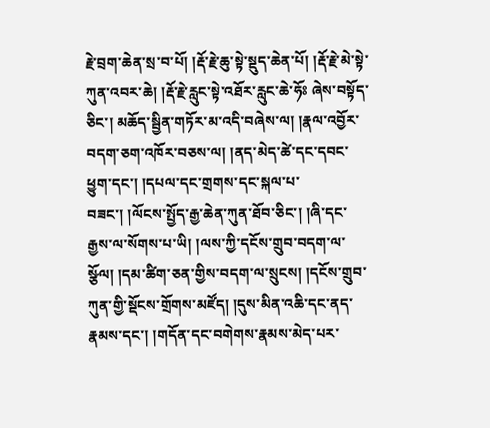རྗེ་བྲག་ཆེན་སྲ་བ་པོ། །རྡོ་རྗེ་ཆུ་སྟེ་སྡུད་ཆེན་པོ། །རྡོ་རྗེ་མེ་སྟེ་ཀུན་འབར་ཆེ། །རྡོ་རྗེ་རླུང་སྟེ་འཐོར་རླུང་ཆེ་ཧོཿ ཞེས་བསྟོད་ཅིང་། མཆོད་སྦྱིན་གཏོར་མ་འདི་བཞེས་ལ། །རྣལ་འབྱོར་བདག་ཅག་འཁོར་བཅས་ལ། །ནད་མེད་ཚེ་དང་དབང་ཕྱུག་དང་། །དཔལ་དང་གྲགས་དང་སྐལ་པ་བཟང་། །ལོངས་སྤྱོད་རྒྱ་ཆེན་ཀུན་ཐོབ་ཅིང་། །ཞི་དང་རྒྱས་ལ་སོགས་པ་ཡི། །ལས་ཀྱི་དངོས་གྲུབ་བདག་ལ་སྩོལ། །དམ་ཚིག་ཅན་གྱིས་བདག་ལ་སྲུངས། །དངོས་གྲུབ་ཀུན་གྱི་སྡོངས་གྲོགས་མཛོད། །དུས་མིན་འཆི་དང་ནད་རྣམས་དང་། །གདོན་དང་བགེགས་རྣམས་མེད་པར་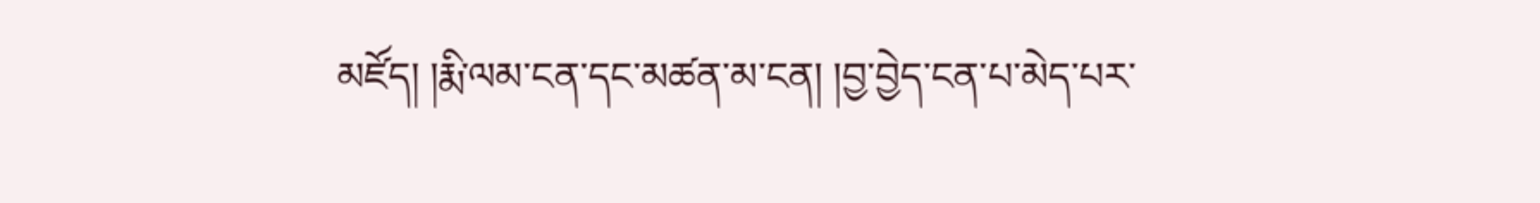མཛོད། །རྨི་ལམ་ངན་དང་མཚན་མ་ངན། །བྱ་བྱེད་ངན་པ་མེད་པར་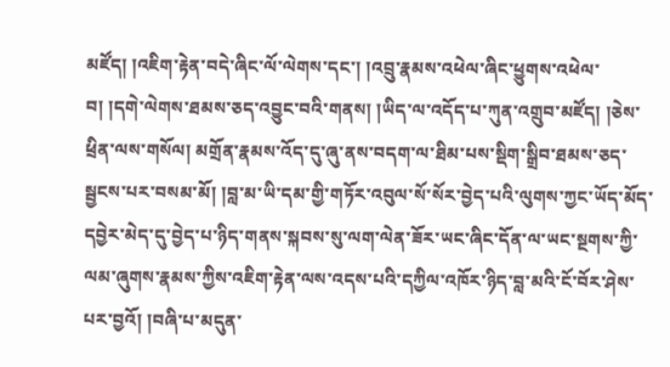མཛོད། །འཇིག་རྟེན་བདེ་ཞིང་ལོ་ལེགས་དང་། །འབྲུ་རྣམས་འཕེལ་ཞིང་ཕྱུགས་འཕེལ་བ། །དགེ་ལེགས་ཐམས་ཅད་འབྱུང་བའི་གནས། །ཡིད་ལ་འདོད་པ་ཀུན་འགྲུབ་མཛོད། །ཅེས་ཕྲིན་ལས་གསོལ། མགྲོན་རྣམས་འོད་དུ་ཞུ་ནས་བདག་ལ་ཐིམ་པས་སྡིག་སྒྲིབ་ཐམས་ཅད་སྦྱངས་པར་བསམ་མོ། །བླ་མ་ཡི་དམ་གྱི་གཏོར་འབུལ་སོ་སོར་བྱེད་པའི་ལུགས་ཀྱང་ཡོད་མོད་དབྱེར་མེད་དུ་བྱེད་པ་ཉིད་གནས་སྐབས་སུ་ལག་ལེན་ཟོར་ཡང་ཞིང་དོན་ལ་ཡང་སྔགས་ཀྱི་ལམ་ཞུགས་རྣམས་ཀྱིས་འཇིག་རྟེན་ལས་འདས་པའི་དཀྱིལ་འཁོར་ཉིད་བླ་མའི་ངོ་བོར་ཤེས་པར་བྱའོ། །བཞི་པ་མདུན་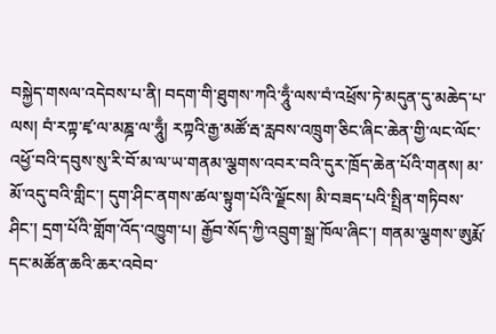བསྐྱེད་གསལ་འདེབས་པ་ནི། བདག་གི་ཐུགས་ཀའི་ཧཱུྃ་ལས་བཾ་འཕྲོས་ཏེ་མདུན་དུ་མཆེད་པ་ལས། བཾ་རཀྟ་ཛྭ་ལ་མཎྜ་ལ་ཧཱུྃ། རཀྟའི་རྒྱ་མཚོ་རྦ་རླབས་འཁྲུག་ཅིང་ཞིང་ཆེན་གྱི་ལང་ལོང་འཕྱོ་བའི་དབུས་སུ་རི་བོ་མ་ལ་ཡ་གནམ་ལྕགས་འབར་བའི་དུར་ཁྲོད་ཆེན་པོའི་གནས། མ་མོ་འདུ་བའི་གླིང་། དུག་ཤིང་ནགས་ཚལ་སྟུག་པོའི་ལྗོངས། མི་བཟད་པའི་སྤྲིན་གཏིབས་ཤིང་། དྲག་པོའི་གློག་འོད་འཁྱུག་པ། རྒྱོབ་སོད་ཀྱི་འབྲུག་སྒྲ་ཁོལ་ཞིང་། གནམ་ལྕགས་ཨུརྨོ་དང་མཚོན་ཆའི་ཆར་འབེབ་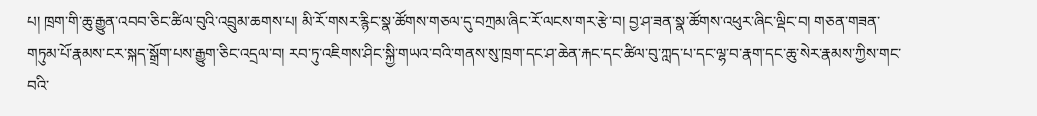པ། ཁྲག་གི་ཆུ་རྒྱུན་འབབ་ཅིང་ཚིལ་བུའི་འབྲུམ་ཆགས་པ། མི་རོ་གསར་རྙིང་སྣ་ཚོགས་གཅལ་དུ་བཀྲམ་ཞིང་རོ་ལངས་གར་རྩེ་བ། བྱ་ཤ་ཟན་སྣ་ཚོགས་འཕུར་ཞིང་ལྡིང་བ། གཅན་གཟན་གཏུམ་པོ་རྣམས་ངར་སྐད་སྒྲོག་པས་རྒྱུག་ཅིང་འདྲལ་བ། རབ་ཏུ་འཇིགས་ཤིང་སྐྱི་གཡའ་བའི་གནས་སུ་ཁྲག་དང་ཤ་ཆེན་རྐང་དང་ཚིལ་བུ་ཀླད་པ་དང་ལྷ་བ་རྣག་དང་ཆུ་སེར་རྣམས་ཀྱིས་གང་བའི་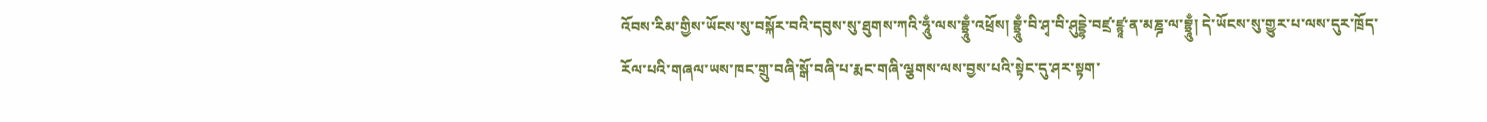འོབས་རིམ་གྱིས་ཡོངས་སུ་བསྐོར་བའི་དབུས་སུ་ཐུགས་ཀའི་ཧཱུྃ་ལས་བྷྲཱུྃ་འཕྲོས། བྷྲཱུྃ་བི་ཤྭ་བི་ཤུདྡྷེ་བཛྲ་ཛྙཱ་ན་མཎྜ་ལ་བྷྲཱུྃ། དེ་ཡོངས་སུ་གྱུར་པ་ལས་དུར་ཁྲོད་རོལ་པའི་གཞལ་ཡས་ཁང་གྲུ་བཞི་སྒོ་བཞི་པ་རྨང་གཞི་ལྕགས་ལས་བྱས་པའི་སྟེང་དུ་ཤར་སྟག་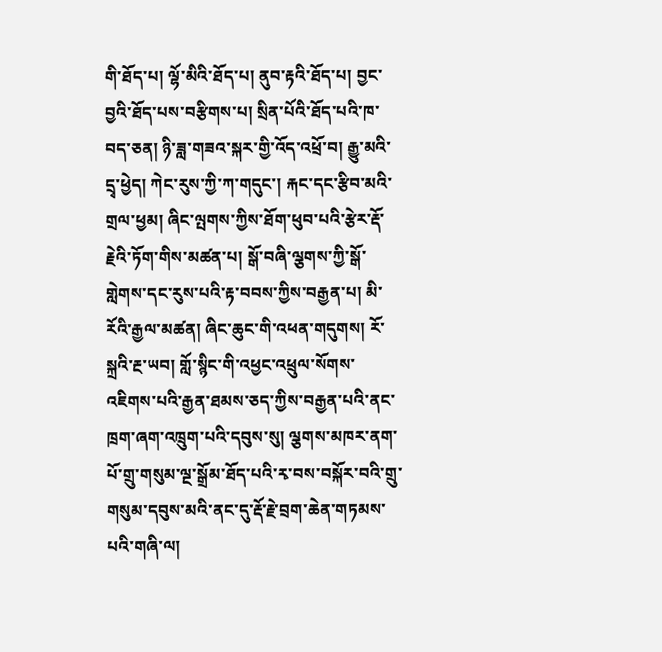གི་ཐོད་པ། ལྷོ་མིའི་ཐོད་པ། ནུབ་རྟའི་ཐོད་པ། བྱང་བྱའི་ཐོད་པས་བརྩིགས་པ། སྲིན་པོའི་ཐོད་པའི་ཁ་བད་ཅན། ཉི་ཟླ་གཟའ་སྐར་གྱི་འོད་འཕྲོ་བ། རྒྱུ་མའི་དྲྭ་ཕྱེད། ཀེང་རུས་ཀྱི་ཀ་གདུང་། རྐང་དང་རྩིབ་མའི་གྲལ་ཕྱམ། ཞིང་ལྤགས་ཀྱིས་ཐོག་ཕུབ་པའི་རྩེར་རྡོ་རྗེའི་ཏོག་གིས་མཚན་པ། སྒོ་བཞི་ལྕགས་ཀྱི་སྒོ་གླེགས་དང་རུས་པའི་རྟ་བབས་ཀྱིས་བརྒྱན་པ། མི་རོའི་རྒྱལ་མཚན། ཞིང་ཆུང་གི་འཕན་གདུགས། རོ་སྐྲའི་རྔ་ཡབ། གློ་སྙིང་གི་འཕྱང་འཕྲུལ་སོགས་འཇིགས་པའི་རྒྱན་ཐམས་ཅད་ཀྱིས་བརྒྱན་པའི་ནང་ཁྲག་ཞག་འཁྲུག་པའི་དབུས་སུ། ལྕགས་མཁར་ནག་པོ་གྲུ་གསུམ་ལྔ་སྒྲོམ་ཐོད་པའི་རྭ་བས་བསྐོར་བའི་གྲུ་གསུམ་དབུས་མའི་ནང་དུ་རྡོ་རྗེ་བྲག་ཆེན་གཏམས་པའི་གཞི་ལ།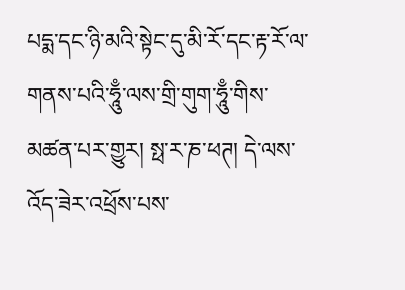པདྨ་དང་ཉི་མའི་སྟེང་དུ་མི་རོ་དང་རྟ་རོ་ལ་གནས་པའི་ཧཱུྃ་ལས་གྲི་གུག་ཧཱུྃ་གིས་མཚན་པར་གྱུར། སྥ་ར་ཎ་ཕཊ། དེ་ལས་འོད་ཟེར་འཕྲོས་པས་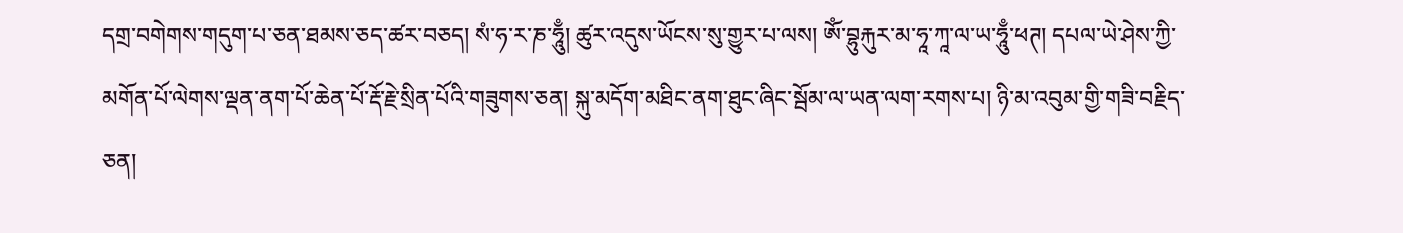དགྲ་བགེགས་གདུག་པ་ཅན་ཐམས་ཅད་ཚར་བཅད། སཾ་ཧ་ར་ཎ་ཧཱུྃ། ཚུར་འདུས་ཡོངས་སུ་གྱུར་པ་ལས། ཨོཾ་བྷུརྐུར་མ་ཧཱ་ཀཱ་ལ་ཡ་ཧཱུྃ་ཕཊ། དཔལ་ཡེ་ཤེས་ཀྱི་མགོན་པོ་ལེགས་ལྡན་ནག་པོ་ཆེན་པོ་རྡོ་རྗེ་སྲིན་པོའི་གཟུགས་ཅན། སྐུ་མདོག་མཐིང་ནག་ཐུང་ཞིང་སྦོམ་ལ་ཡན་ལག་རགས་པ། ཉི་མ་འབུམ་གྱི་གཟི་བརྗིད་ཅན།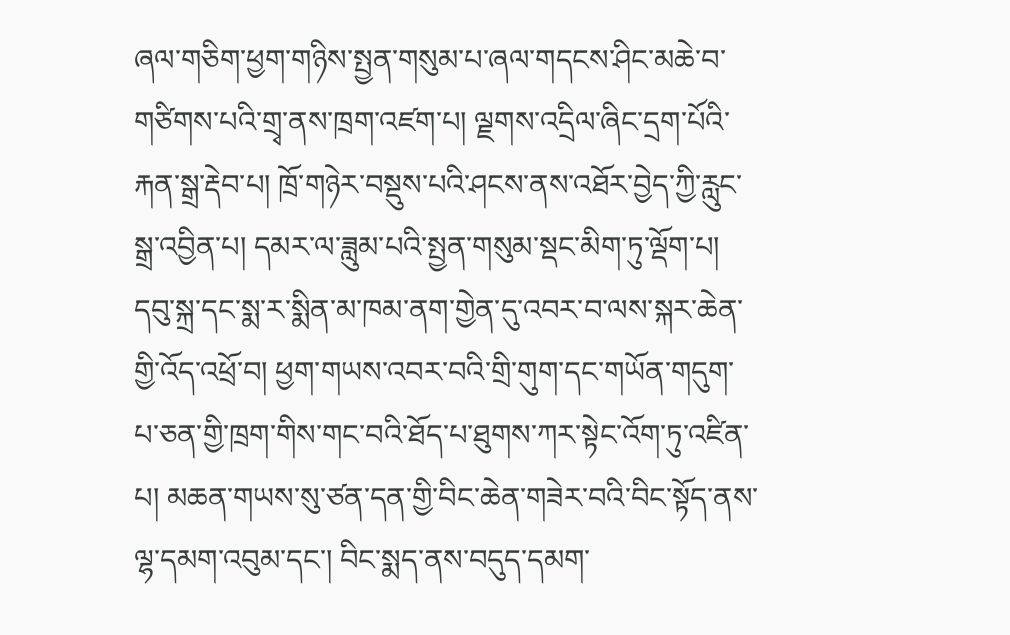ཞལ་གཅིག་ཕྱག་གཉིས་སྤྱན་གསུམ་པ་ཞལ་གདངས་ཤིང་མཆེ་བ་གཙིགས་པའི་གྲྭ་ནས་ཁྲག་འཛག་པ། ལྗགས་འདྲིལ་ཞིང་དྲག་པོའི་རྐན་སྒྲ་རྡེབ་པ། ཁྲོ་གཉེར་བསྡུས་པའི་ཤངས་ནས་འཐོར་བྱེད་ཀྱི་རླུང་སྒྲ་འབྱིན་པ། དམར་ལ་ཟླུམ་པའི་སྤྱན་གསུམ་སྡང་མིག་ཏུ་ལྡོག་པ། དབུ་སྐྲ་དང་སྨ་ར་སྨིན་མ་ཁམ་ནག་གྱེན་དུ་འབར་བ་ལས་སྐར་ཆེན་གྱི་འོད་འཕྲོ་བ། ཕྱག་གཡས་འབར་བའི་གྲི་གུག་དང་གཡོན་གདུག་པ་ཅན་གྱི་ཁྲག་གིས་གང་བའི་ཐོད་པ་ཐུགས་ཀར་སྟེང་འོག་ཏུ་འཛིན་པ། མཆན་གཡས་སུ་ཙན་དན་གྱི་བིང་ཆེན་གཟེར་བའི་བིང་སྟོད་ནས་ལྷ་དམག་འབུམ་དང་། བིང་སྨད་ནས་བདུད་དམག་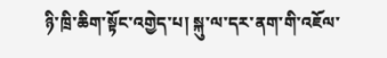ཉི་ཁྲི་ཆིག་སྟོང་འགྱེད་པ། སྐུ་ལ་དར་ནག་གི་འཇོལ་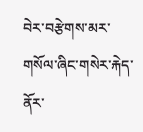བེར་བརྩེགས་མར་གསོལ་ཞིང་གསེར་རྐེད་ནོར་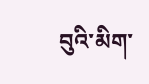བུའི་མིག་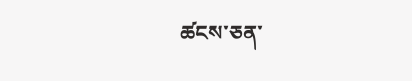ཚངས་ཅན་